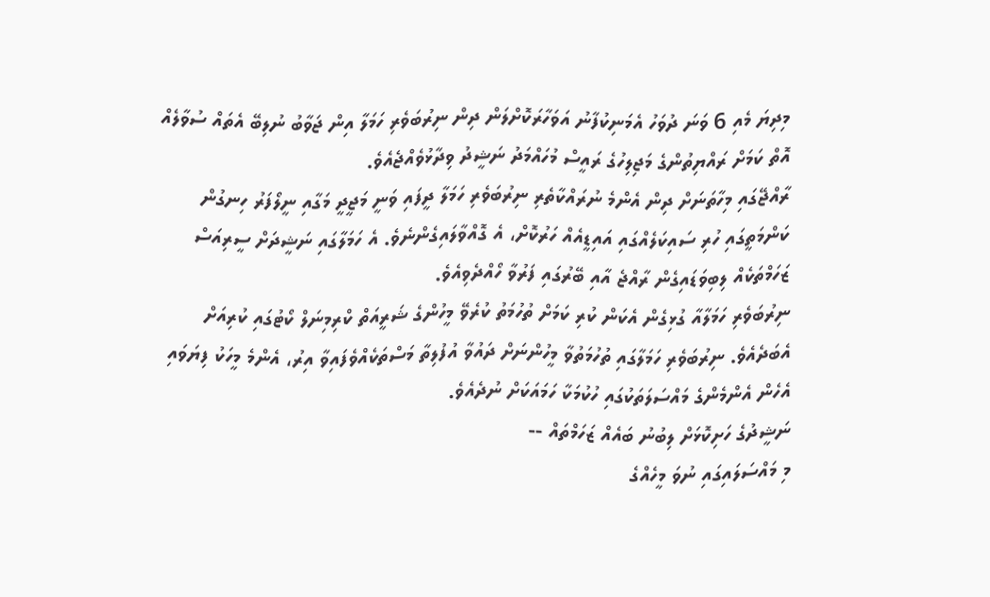މިދިޔަ މެއި 6 ވަނަ ދުވަހު އެމަނިކުފާނު އަވަހާރަކޮށްލަން ދިން ނިރުބަވެރި ހަމަލާ އިން ޖަވާބު ނުލިބޭ އެތައް ސުވާލެއް އޮތް ކަމަށް ރައްޔިތުންގެ މަޖިލިހުގެ ރައީސް މުހައްމަދު ނަޝީދު ވިދާޅުވެއްޖެއެވެ.
ރާއްޖޭގައި މިހާތަނަށް ދިން އެންމެ ނުރައްކާތެރި ނިރުބަވެރި ހަމަލާ ދީފައި ވަނީ މަޖީދީ މަގާއި ނީލޯފަރު ހިނގުން ކަންމަތީގައި ހުރި ސައިކަލެއްގައި އައިޑީއެއް ހަރުކޮށް، އެ ގޮއްވާލައިގެންނެވެ. އެ ހަމަލާގައި ނަޝީދަށް ސީރިއަސް ޒަހަމްތަކެއް ލިބިވަޑައިގެން ރާއްޖެ އާއި ބޭރުގައި ފަރުވާ ހޯއްދެވިއެވެ.
ނިރުބަވެރި ހަމަލާއާ ގުޅިގެން އެކަން ކުރި ކަމަށް ތުހުމަތު ކުރެވޭ މީހުންގެ ޝަރީއަތް ކްރިމިނަލް ކޯޓުގައި ކުރިއަށް އެބަދެއެވެ. ނިރުބަވެރި ހަމަލާގައި ތުހުމަތުވާ މީހުންނަށް ދައުވާ އުފުލިތާ މަސްތަކެއްވެފައިވާ އިރު، އެންމެ މީހަކު ފިޔަވައި އެހެން އެންމެންގެ މައްސަލަތަކުގައި ހުކުމަކާ ހަމައަކަށް ނުދެއެވެ.
ނަޝީދުގެ ހަށިކޮޅަށް ލިބުނު ބައެއް ޒަހަމްތައް --
މި މައްސަލައިގައި ނުވަ މީހެއްގެ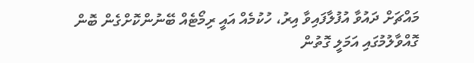މައްޗަށް ދައުވާ އުފުލާފައިވާ އިރު، ހުކުމެއް އައީ ރިމޯޓެއް ބޭނުންކޮށްގެން ބޮން ގޮއްވާލުމުގައި އަމަލީ ގޮތުން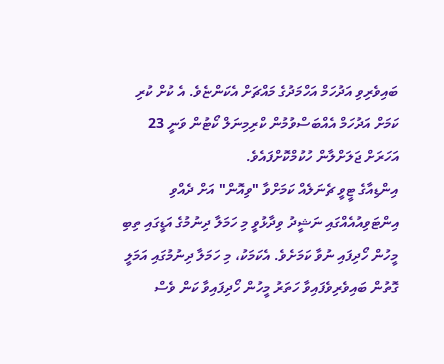ބައިވެރިވި އަދުހަމް އަހްމަދުގެ މައްޗަށް އެކަންޏެވެ. އެ ކުށް ކުރި ކަމަށް އަދުހަމް އެއްބަސްވުމުން ކްރިމިނަލް ކޯޓުން ވަނީ 23 އަހަރަށް ޖަލަށްލާން ހުކުމްކޮށްފައެވެ.
އިންޑިއާގެ ޓީވީ ޗެނަލެއް ކަމަށްވާ "ވިއޮން" އަށް ދެއްވި އިންޓަވިއުއެއްގައި ނަޝީދު ވިދާޅުވީ މި ހަމަލާ ދިނުމުގެ އަޑީގައި ތިބި މީހުން ހޯދިފައި ނުވާ ކަމަށެވެ. އެކަމަކު، މި ހަމަލާ ދިނުމުގައި އަމަލީ ގޮތުން ބައިވެރިވެފައިވާ ހަތަރު މީހުން ހޯދިފައިވާ ކަން ވެސް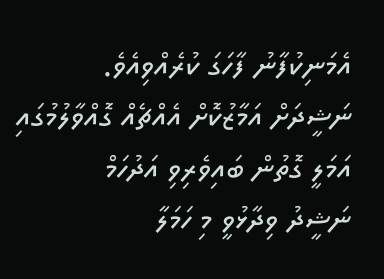އެމަނިކުފާނު ފާހަގަ ކުރެއްވިއެވެ.
ނަޝީދަށް އަމާޒުކޮށް އެއްޗެއް ގޮއްވާލުމުގައި އަމަލީ ގޮތުން ބައިވެރިވި އަދުހަމް
ނަޝީދު ވިދާޅުވީ މި ހަމަލާ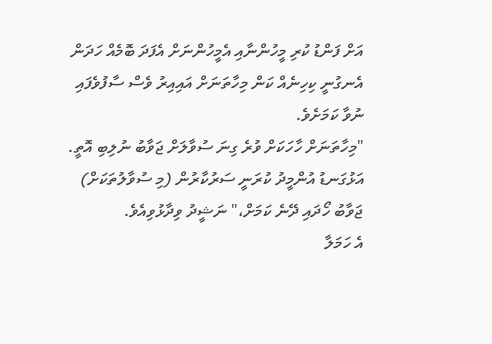އަށް ފަންޑު ކުރި މީހުންނާއި އެމީހުންނަށް އެފަދަ ބޮމެއް ހަދަން އެނގުނީ ކިހިނެއް ކަން މިހާތަނަށް އައިއިރު ވެސް ސާފުވެފައި ނުވާ ކަމަށެވެ.
"މިހާތަނަށް ހާހަކަށް ވުރެ ގިނަ ސުވާލަށް ޖަވާބު ނުލިބި އޮތީ. އަޅުގަނޑު އުންމީދު ކުރަނީ ސަރުކާރުން (މި ސުވާލުތަކަށް) ޖަވާބު ހޯދައި ދޭނެ ކަމަށް،" ނަޝީދު ވިދާޅުވިއެވެ.
އެ ހަމަލާ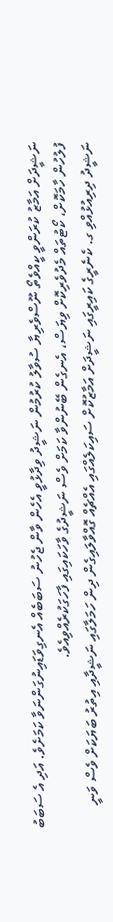ނަޝީދަށް އަމާޒު ކުރަންވީ ކީއްވެތޯ ނޫސްވެރިޔާ ސުވާލު ކުރުމުން ނަޝީދު ވިދާޅުވީ އެހެން ވާން ޖެހުނު ސަބަބެއް އެނގިވަޑައިނުގަންނަވާ ކަމަށެވެ. އަދި އެ ސަބަބު ފުލުހުން ހާމަކޮށް، ކޯޓުތައް މެދުވެރިކޮށް ވިޔަސް، އެނގެން ބޭނުންވާ ކަމަށް ވެސް ނަޝީދުގެ ވާހަކައިގައި ފާހަގަކުރެއްވިއެވެ.
ނަޝީދު ދިރިއުޅުއްވި ގ. ކެނެރީގެ ކައިރީގައި ނަޝީދަށް އަމާޒުކޮށް ސައިކަލެއްގައި އެއްޗެއް ގޮއްވާލައިގެން ދިން ހަމަލާގައި ނަޝީދާއި އިތުރު ބަޔަކަށް ވެސް ވަނީ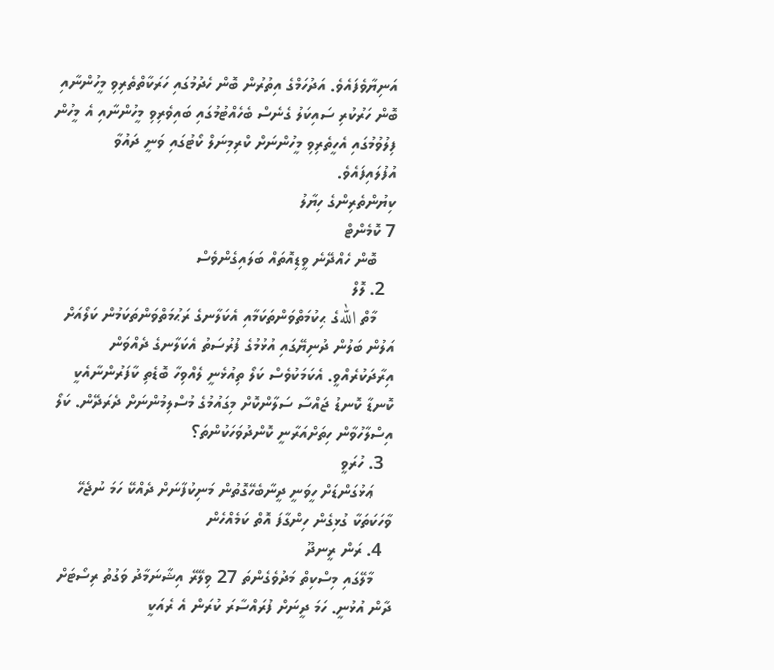އަނިޔާވެފައެވެ. އަދުހަމްގެ އިތުރުން ބޮން ހެދުމުގައި ހަރަކާތްތެރިވި މީހުންނާއި ބޮން ހަރުކުރި ސައިކަލު ގެނެސް ބެހެއްޓުމުގައި ބައިވެރިވި މީހުންނާއި އެ މީހުން ފިލުވުމުގައި އެހީތެރިވި މީހުންނަށް ކްރިމިނަލް ކޯޓުގައި ވަނީ ދައުވާ އުފުލައިފައެވެ.
ކިޔުންތެރިންގެ ހިޔާލު
7 ކޮމެންޓް
    ބޮން ހެއްދޭނެ ވީޑިއޮތައް ބަލައިގެންވެސް
  2. ލޮލް
    މާތް اللهގެ ޙިކުމަތްވަންތަކަމާއި އެކަލާނގެ ރަޙުމަތްވަންތަކަމުން ކަލޯއަށް އަލުން ބަލުން ދުނިޔޭގައި އުޅުމުގެ ފުރުސަތު އެކަލާނގެ ދެއްވަން އިރާދަކުރެއްވީ. އެކަމަކުވެސް ކަލޯ ތިއުޅެނީ ލެއްވިހާ ބޮޑެތި ކާފަރުންނާއެކީ ކޮނޑާ ކޮނޑު ޖައްސާ ސަލާންކޮށް މިގައުމުގެ މުސްލިމުންނަށް ދެރަދޭން. ކަލޯ އިސްލާހުވާން ހިތަށްއަރާނީ ކޮންދުވަހަކުންތަ؟
  3. ހުރަވީ
    ޢަޅުގަންޑަށް ހީވަނީ ދީނާބެހޭގޮތުން މަނިކުފާނަށް ދެއްކޭ ހަމަ ނުޖެހޭ ވާހަކަތަކާ ގުޅިގެން ހިންގާފަ އޮތް ކަމެއްހެން
  4. ރަން ރީނދޫ
    މާލޭގައި މިސްކިތް މަދުވެގެންތަ 27 ވިލޭރޭ އިޝާނަމާދު ވަގުތު ރިސޯޓަށް ދާން އުޅުނީ. ހަމަ ދީނަށް ފުރައްސާރަ ކުރަން އެ ރެއަކީ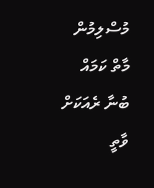މުސްލިމުން މާތް ކަމައް ބުނާ ރެއަކަށް ވާތީ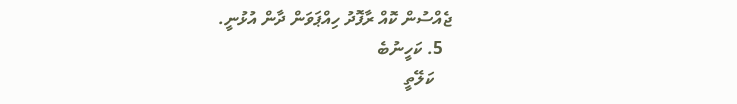ޖެއްސުން ކޮއް ރާފޮދު ހިއްޕަވަން ދާން އުޅުނީ.
  5. ކަހީނުބެ
    ކަލޭތީ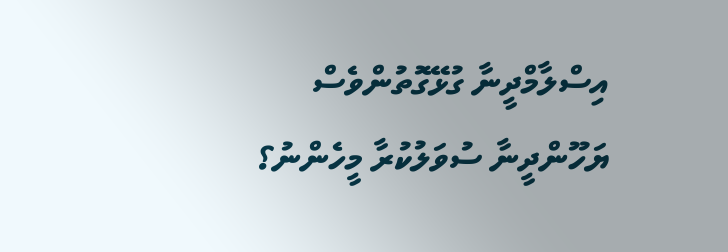އިސްލާމްދީނާ ގުޅޭގޮތުންވެސް ޔަހޫންދީނާ ސުވަލުކުރާ މީހެންނު؟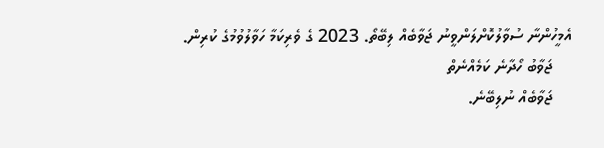އެމީހުންނާ ސުވާލުކޮށްލަންވީނު ޖަވާބެއް ލިބޭތޯ. 2023 ގެ ވެރިކަމާ ހަވާލުވުމުގެ ކުރިން.
    ޖަވާބު ހޯދާނެ ކަމެއްނެތް
    ޖަވާބެއް ނުލިބޭނެ.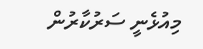މިއުޅެނީ ސަރުކާރުން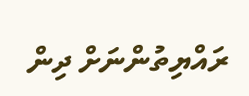ރައްޔިތުންނަށް ދިން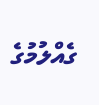ގެއްލުމުގެ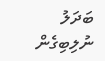ބަދަލު ނުލިބިގެން